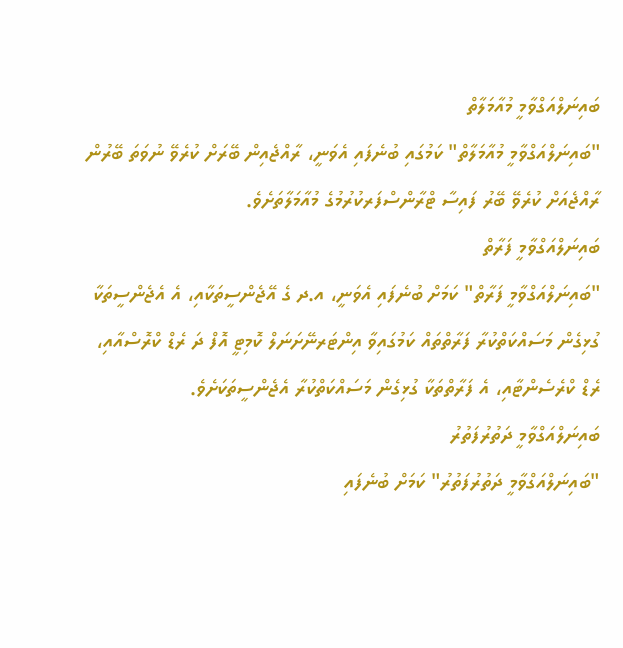ބައިނަލްއަގްވާމީ މުއާމަލާތް
"ބައިނަލްއަގްވާމީ މުއާމަލާތް" ކަމުގައި ބުނެފައި އެވަނީ، ރާއްޖެއިން ބޭރަށް ކުރެވޭ ނުވަތަ ބޭރުން ރާއްޖެއަށް ކުރެވޭ ބޭރު ފައިސާ ޓްރާންސްފަރކުރުމުގެ މުއާމަލާތަށެވެ.
ބައިނަލްއަގްވާމީ ފަރާތް
"ބައިނަލްއަގްވާމީ ފަރާތް" ކަމަށް ބުނެފައި އެވަނީ، އ.ދ ގެ އޭޖެންސީތަކާއި، އެ އެޖެންސީތަކާ ގުޅިގެން މަސައްކަތްކުރާ ފަރާތްތައް ކަމުގައިވާ އިންޓަރނޭށަނަލް ކޮމިޓީ އޮފް ދަ ރެޑް ކްރޮސްއާއި، ރެޑް ކްރެސެންޓާއި، އެ ފަރާތްތަކާ ގުޅިގެން މަސައްކަތްކުރާ އެޖެންސީތަކަށެވެ.
ބައިނަލްއަގްވާމީ ދަތުރުފަތުރު
"ބައިނަލްއަގްވާމީ ދަތުރުފަތުރު" ކަމަށް ބުނެފައި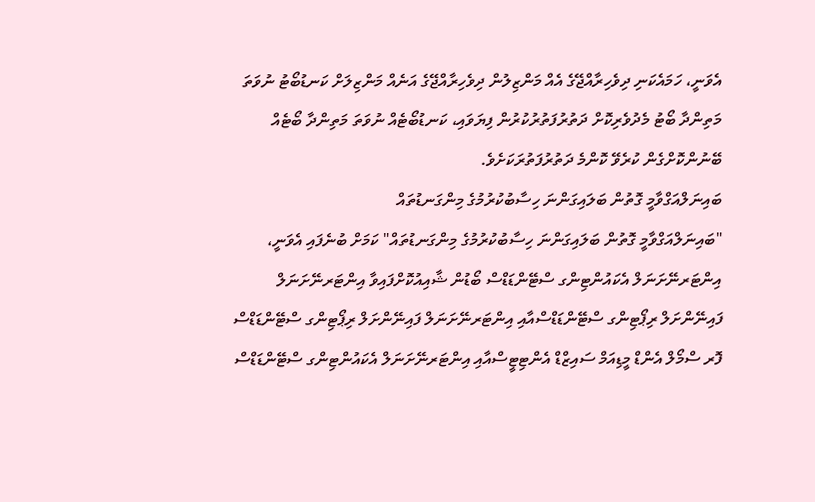އެވަނީ، ހަމައެކަނި ދިވެހިރާއްޖޭގެ އެއް މަންޒިލުން ދިވެހިރާއްޖޭގެ އަނެއް މަންޒިލަށް ކަނޑުބޯޓު ނުވަތަ މަތިންދާ ބޯޓު މެދުވެރިކޮށް ދަތުރުފަތުރުކުރުން ފިޔަވައި، ކަނޑުބޯޓެއް ނުވަތަ މަތިންދާ ބޯޓެއް ބޭނުންކޮށްގެން ކުރެވޭ ކޮންމެ ދަތުރުފަތުރަކަށެވެ.
ބައިނަލްއަގްވާމީ ގޮތުން ބަލައިގަންނަ ހިސާބުކުރުމުގެ މިންގަނޑުތައް
"ބައިނަލްއަގްވާމީ ގޮތުން ބަލައިގަންނަ ހިސާބުކުރުމުގެ މިންގަނޑުތައް" ކަމަށް ބުނެފައި އެވަނީ، އިންޓަރނޭށަނަލް އެކައުންޓިންގ ސްޓޭންޑަޑްސް ބޯޑުން ޝާއިއުކޮށްފައިވާ އިންޓަރނޭށަނަލް ފައިނޭންށަލް ރިޕޯޓިންގ ސްޓޭންޑަޑްސްއާއި އިންޓަރނޭށަނަލް ފައިނޭންށަލް ރިޕޯޓިންގ ސްޓޭންޑަޑްސް ފޮރ ސްމޯލް އެންޑް މީޑިއަމް ސައިޒްޑް އެންޓިޓީސްއާއި އިންޓަރނޭށަނަލް އެކައުންޓިންގ ސްޓޭންޑަޑްސް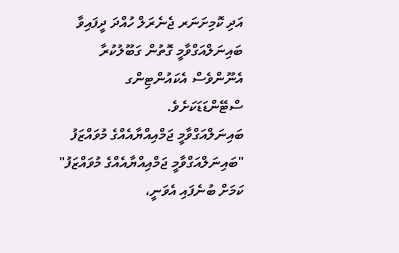އަދި ކޮމިށަނަރ ޖެނެރަލް ހުއްދަ ދީފައިވާ ބައިނަލްއަގްވާމީ ގޮތުން ގަބޫލުކުރާ އެނޫންވެސް އެކައުންޓިންގ ސްޓޭންޑަޑަކަށެވެ.
ބައިނަލްއަގްވާމީ ޖަމްއިއްޔާއެއްގެ މުވައްޒަފު
"ބައިނަލްއަގްވާމީ ޖަމްއިއްޔާއެއްގެ މުވައްޒަފު" ކަމަށް ބުނެފައި އެވަނީ،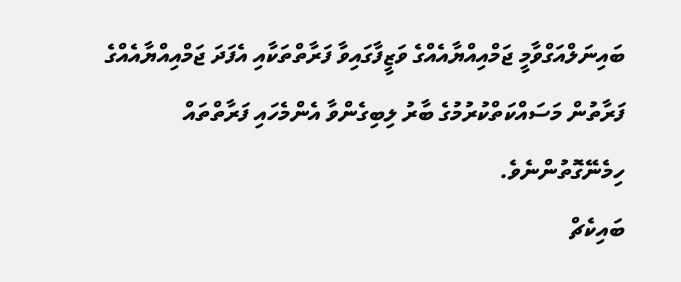ބައިނަލްއަގްވާމީ ޖަމްއިއްޔާއެއްގެ ވަޒީފާގައިވާ ފަރާތްތަކާއި އެފަދަ ޖަމްއިއްޔާއެއްގެ ފަރާތުން މަސައްކަތްކުރުމުގެ ބާރު ލިބިގެންވާ އެންމެހައި ފަރާތްތައް ހިމެނޭގޮތުންނެވެ.
ބައިކެޗް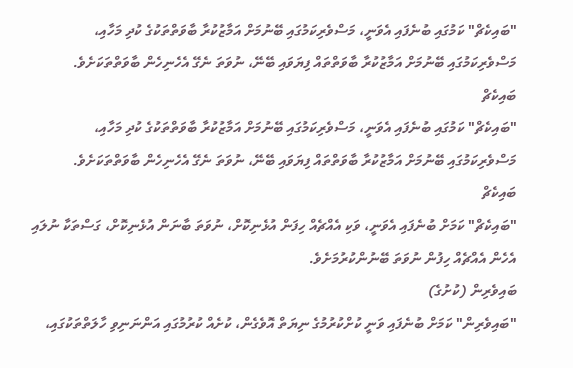"ބައިކެޗް" ކަމުގައި ބުނެފައި އެވަނީ، މަސްވެރިކަމުގައި ބޭނުމަށް އަމާޒުކުރާ ބާވަތްތަކުގެ ކުދި މަހާއި، މަސްވެރިކަމުގައި ބޭނުމަށް އަމާޒުކުރާ ބާވަތްތައް ފިޔަވައި ބޭނޭ، ނުވަތަ ނެގޭ އެހެނިހެން ބާވަތްތަކަށެވެ.
ބައިކެޗް
"ބައިކެޗް" ކަމުގައި ބުނެފައި އެވަނީ، މަސްވެރިކަމުގައި ބޭނުމަށް އަމާޒުކުރާ ބާވަތްތަކުގެ ކުދި މަހާއި، މަސްވެރިކަމުގައި ބޭނުމަށް އަމާޒުކުރާ ބާވަތްތައް ފިޔަވައި ބޭނޭ، ނުވަތަ ނެގޭ އެހެނިހެން ބާވަތްތަކަށެވެ.
ބައިކެޗް
"ބައިކެޗް" ކަމަށް ބުނެފައި އެވަނީ، ވަކި އެއްޗެއް ހިފަން އުޅެނިކޮށް، ނުވަތަ ބާނަން އުޅެނިކޮށް، ގަސްތަކާ ނުލައި އެހެން އެއްޗެއް ހިފުން ނުވަތަ ބޭނުންކުރުމަށެވެ.
ބައިވެރިން (ކުށުގެ)
"ބައިވެރިން" ކަމަށް ބުނެފައި ވަނީ ކުށްކުރުމުގެ ނިޔަތް އޮވެގެން، ކުށެއް ކުރުމުގައި އަންނަނިވި ހާލަތްތަކުގައި،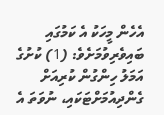އެހެން މީހަކު އެ ކަމުގައި ބައިވެރިވުމަށެވެ: (1) ކުށުގެ އަމަލު ހިންގުން ކުރިއަށް ގެންދިއުމަށްޓަކައި، ނުވަތަ އެ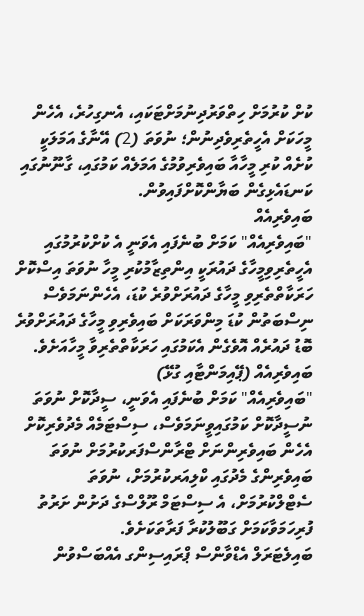ކުށް ކުރުމަށް ހިތްވަރުދިނުމަށްޓަކައި، އެނގިހުރެ، އެހެން މީހަކަށް އެހީތެރިވެދިނުން؛ ނުވަތަ (2) އޭނާގެ އަމަލަކީ ކުށެއް ކުރި މީހާއާ ބައިވެރިވުމުގެ އަމަލެއް ކަމުގައި، ގާނޫނުގައި ކަނޑައެޅިގެން ބަޔާންކޮށްފައިވުން.
ބައިވެރިއެއް
"ބައިވެރިއެއް" ކަމަށް ބުނެފައި އެވަނީ އެ ކުށްކުރުމުގައި އެހީތެރިވިމީހާގެ ދައުރަކީ އިންތިޒާމުކުރި މީހާ ނުވަތަ އިސްކޮށް ހަރަކާތްތެރިވި މީހާގެ ދައުރަށްވުރެ ކުޑަ، އެހެންނަމަވެސް ނިސްބަތުން ކުޑަ މިންވަރަކަށް ބައިވެރިވި މީހާގެ ދައުރަށްވުރެ ބޮޑު ދައުރެއް އޮވެގެން އެކަމުގައި ހަރަކާތްތެރިވާ މީހާއަށެވެ.
ބައިވެރިއެއް (ޕޭއިމަންޓާއި ގުޅޭ)
"ބައިވެރިއެއް" ކަމަށް ބުނެފައި އެވަނީ، ސީދާކޮށް ނުވަތަ ނުސީދާކޮށް ކަމުގައިވީނަމަވެސް، ސިސްޓަމެއް މެދުވެރިކޮށް އެހެން ބައިވެރިންނަށް ޓްރާންސްފަރކުރުމަށް ނުވަތަ ބައިވެރިންގެ މެދުގައި ކްލިއަރކުރުމަށް، ނުވަތަ ސެޓްލްކުރުމަށް، އެ ސިސްޓަމް ރޫލްސްގެ ދަށުން ށަރުތު ފުރިހަމަވާކަމަށް ގަބޫލުކުރާ ފަރާތަކަށެވެ.
ބައިލެޓަރަލް އެޑްވާންސް ޕްރައިސިންގ އެއްބަސްވުން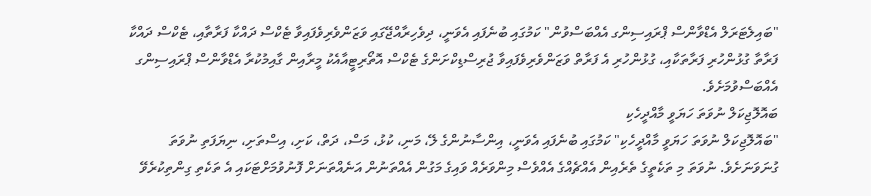"ބައިލެޓަރަލް އެޑްވާންސް ޕްރައިސިންގ އެއްބަސްވުން" ކަމުގައި ބުނެފައި އެވަނީ، ދިވެހިރާއްޖޭގައި ވަޒަންވެރިވެފައިވާ ޓެކްސް ދައްކާ ފަރާތާއި، ޓެކްސް ދައްކާ ފަރާތާ ގުޅުންހުރި ފަރާތަކާއި، ގުޅުންހުރި އެ ފަރާތް ވަޒަންވެރިވެފައިވާ ޖުރިސްޑިކްށަންގެ ޓެކްސް އޮތޯރިޓީއާއެކު މީރާއިން ގާއިމުކުރާ އެޑްވާންސް ޕްރައިސިންގ އެއްބަސްވުމަށެވެ.
ބައޮލޮޖިކަލް ނުވަތަ ހަޔަވީ މާއްދީހެކި
"ބައޮލޮޖިކަލް ނުވަތަ ހަޔަވީ މާއްދީހެކި" ކަމުގައި ބުނެފައި އެވަނީ، އިންސާނުންގެ ލޭ، މަނި، ކުޅު، މަސް، ދަތް، ކަށި، އިސްތަށި، ނިޔަފަތި ނުވަތަ ގުނަވަނަށެވެ. ނުވަތަ މި ތަކެތީގެ ތެރެއިން އެއްޗެއްގެ އެއްވެސް މިންވަރެއް ވައިގެ މަގުން އެއްތަނުން އަނެއްތަނަށް ފޮނުވުމަށްޓަކައި އެ ތަކެތި ގިންތިކުރެވޭ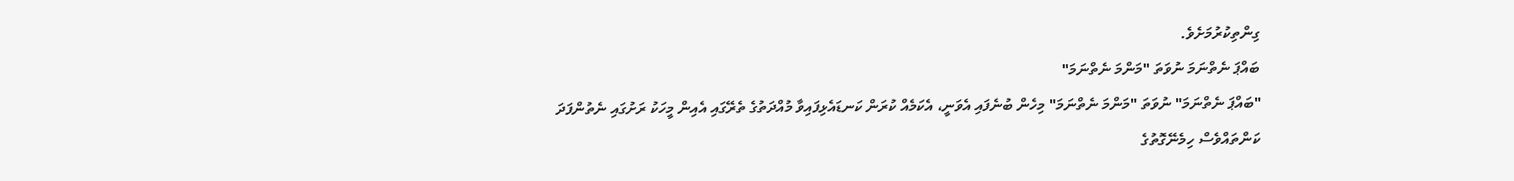ގިންތިކުރުމަށެވެ.
ބައްޕަ ނެތްނަމަ ނުވަތަ "މަންމަ ނެތްނަމަ"
"ބައްޕަ ނެތްނަމަ" ނުވަތަ "މަންމަ ނެތްނަމަ" މިހެން ބުނެފައި އެވަނީ، އެކަމެއް ކުރަން ކަނޑައެޅިފައިވާ މުއްދަތުގެ ތެރޭގައި އެއިން މީހަކު ރަށުގައި ނެތުންފަދަ ކަންތައްވެސް ހިމެނޭގޮތުގެ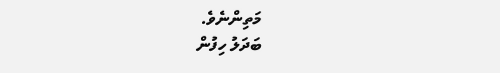މަތިންނެވެ.
ބަދަލު ހިފުން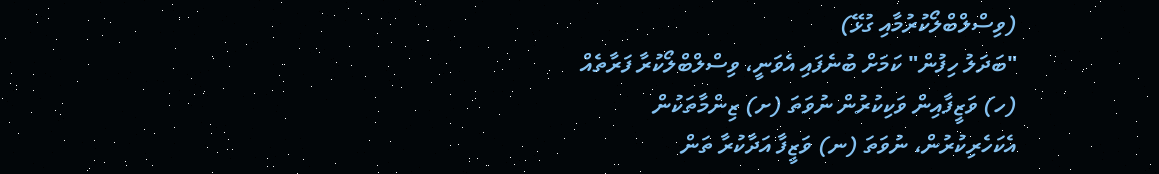(ވިސްލްބްލޯކުރުމާއި ގުޅޭ)
"ބަދަލު ހިފުން" ކަމަށް ބުނެފައި އެވަނީ، ވިސްލްބްލޯކުރާ ފަރާތެއް (ހ) ވަޒީފާއިން ވަކިކުރުން ނުވަތަ (ށ) ޒިންމާތަކުން އެކަހެރިކުރުން، ނުވަތަ (ނ) ވަޒީފާ އަދާކުރާ ތަން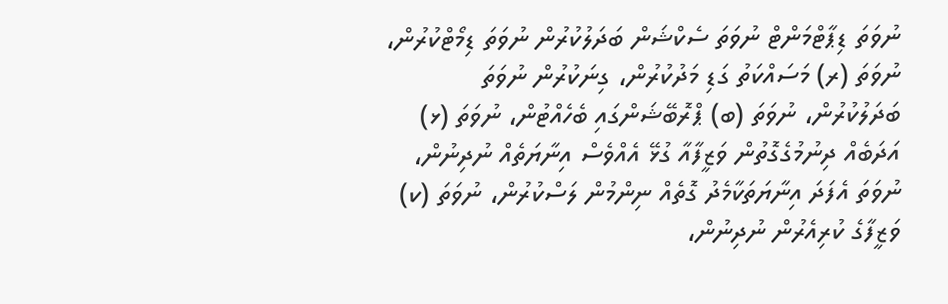ނުވަތަ ޑިޕާޓްމަންޓް ނުވަތަ ސެކްޝަން ބަދަލުކުރުން ނުވަތަ ޑިމޯޓްކުރުން، ނުވަތަ (ރ) މަސައްކަތު ގަޑި މަދުކުރުން، ގިނަކުރުން ނުވަތަ ބަދަލުކުރުން، ނުވަތަ (ބ) ޕްރޮބޭޝަންގައި ބެހެއްޓުން، ނުވަތަ (ޅ) އަދަބެއް ދިނުމުގެގޮތުން ވަޒީފާއާ ގުޅޭ އެއްވެސް އިނާޔަތެއް ނުދިނުން، ނުވަތަ އެފަދަ އިނާޔަތަކާމެދު ގޮތެއް ނިންމުން ލަސްކުރުން، ނުވަތަ (ކ) ވަޒީފާގެ ކުރިއެރުން ނުދިނުން،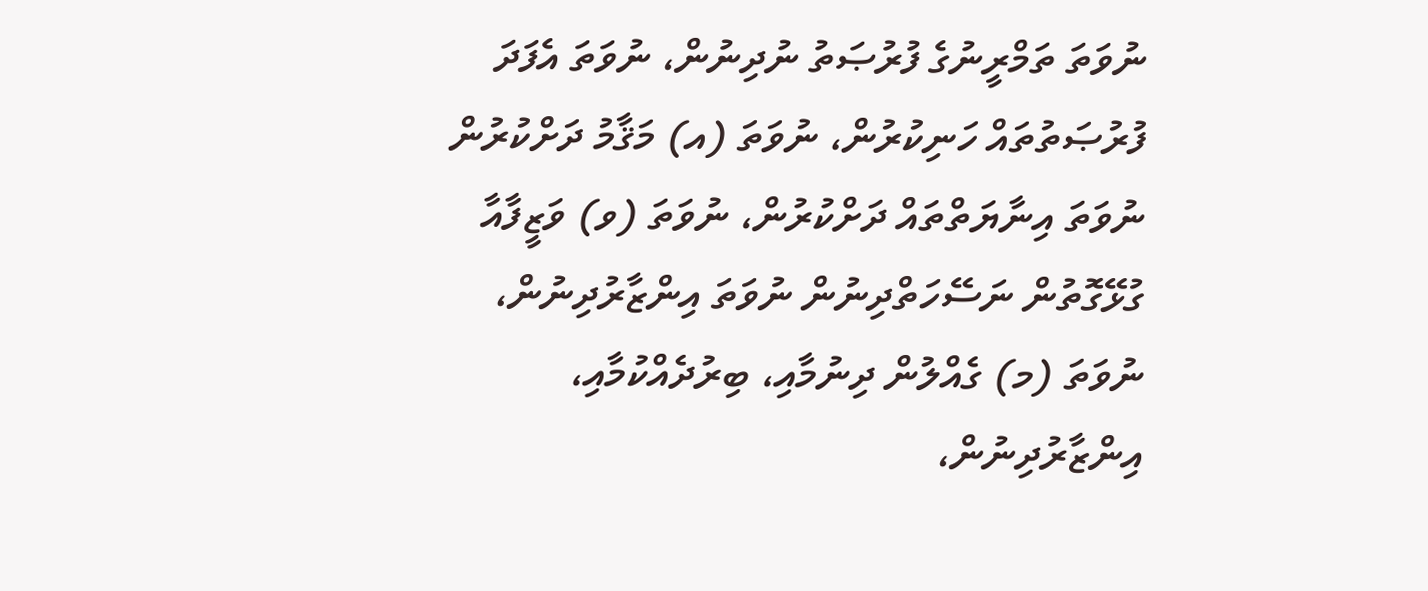ނުވަތަ ތަމްރީނުގެ ފުރުޞަތު ނުދިނުން، ނުވަތަ އެފަދަ ފުރުޞަތުތައް ހަނިކުރުން، ނުވަތަ (އ) މަޤާމު ދަށްކުރުން ނުވަތަ އިނާޔަތްތައް ދަށްކުރުން، ނުވަތަ (ވ) ވަޒީފާއާ ގުޅޭގޮތުން ނަސޭހަތްދިނުން ނުވަތަ އިންޒާރުދިނުން، ނުވަތަ (މ) ގެއްލުން ދިނުމާއި، ބިރުދެއްކުމާއި، އިންޒާރުދިނުން،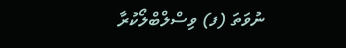ނުވަތަ (ފ) ވިސްލްބްލޯކުރާ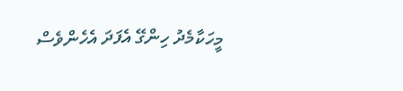މީހަކާމެދު ހިންގޭ އެފަދަ އެހެންވެސް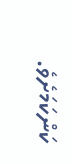ކަންކަމަށެވެ.